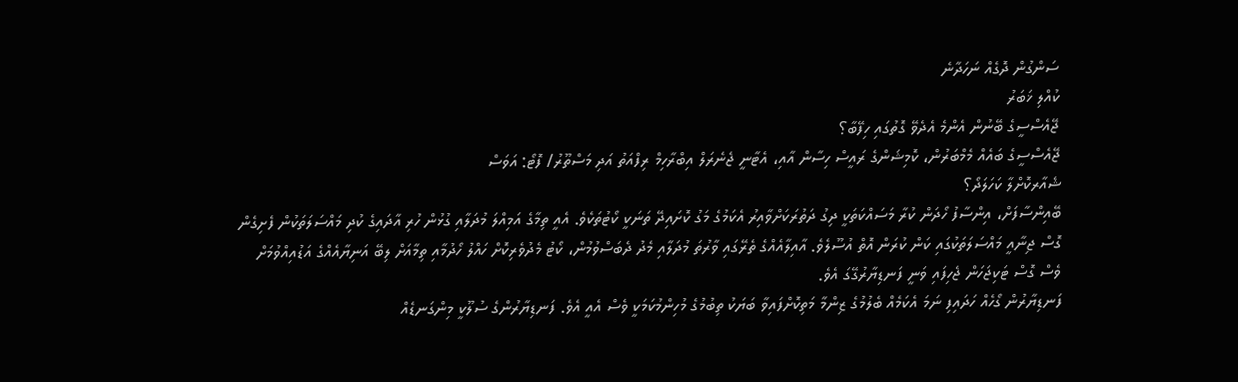ސަންގުން ދޮގެއް ނަހަދާނެ
ކުއްލި ޚަބަރު
ޖޭއެސްސީގެ ބޭނުން އެންމެ އެދެވޭ ގޮތުގައި ހިފޭބާ؟
ޖޭއެސްސީގެ ބައެއް މެމްބަރުން، ކޮމިޝަންގެ ރައީސް ހިސާން އާއި، އެޓާނީ ޖެނެރަލް އިބްރާހިމް ރިފްއަތު އަދި މަސްތޫރު/ ފޮޓޯ: އަވަސް
ޝެއާރކޮށްލާ ކަހަލަދޯ؟
ބޭއިންސާފަށް، އިންސާފު ހޯދަން ކުރާ މަސައްކަތަކީ ދިގު ދަތުރަކަށްވާއިރު އެކަމުގެ މަގު ކޮށައިދޭ ތަނަކީ ކޯޓުތަކެވެ. އެއީ ތިމާގެ އަމިއްލަ މުދަލާއި ގުޅުން ހުރި އާދައިގެ ކުދި މައްސަލަތަކުން ފެށިގެން ގޮސް ޖިނާއީ މައްސަލަތަކުގައި ކަން ކުރަން އޮތް އުސޫލެވެ. އާއިލާއެއްގެ ތެރޭގައި ވާރުތަ މުދަލާއި މެދު ދެބަސްވުމުން، ކޯޓު މެދުވެރިކޮށް ހައްލު ހޯދުމާއި ތިމާއަށް ލިބޭ އަނިޔާއެއްގެ އަޑުއިއްވުމަށް ވެސް ގޮސް ޓަކިޖަހަން ޖެހިފައި ވަނީ ފަނޑިޔާރުގޭގަ އެވެ.
ފަނޑިޔާރުން ގޯހެއް ހަދައިފި ނަމަ އެކަމެއް ބެލުމުގެ ޒިންމާ މަތިކޮށްފައިވާ ބަޔަކު ތިބުމުގެ މުހިންމުކަމަކީ ވެސް އެއީ އެވެ. ފަނޑިޔާރުންގެ ސުލޫކީ މިންގަނޑެއް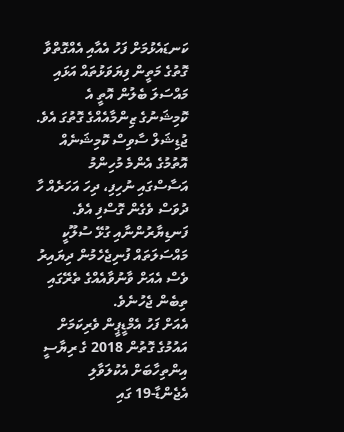ކަނޑައެޅުމަށް ފަހު އެއާއި އެއްގޮތްވާ ގޮތުގެ މަތީން ފިޔަވަޅުތައް އަޅައި މައްސަލަ ބެލުން އޮތީ އެ ކޮމިޝަނުގެ ޒިންމާއެއްގެ ގޮތުގަ އެވެ.
ޖުޑިޝަލް ސާވިސް ކޮމިޝަނެއް އޮތުމުގެ އެންމެ މުހިންމު އަސާސްގައި ނުހިފި، ދިހަ އަހަރެއް ހާ ދުވަސް ވެގެން ގޮސްފި އެވެ. ފަނޑިޔާރުންނާއި ގުޅޭ ސުލޫކީ މައްސަލަތައް ފުނިޖެހެމުން ދިޔައިރު ވެސް އެއަށް ވާނުވާއެއްގެ ތެރޭގައި ތިބެން ޖެހުނެވެ.
އެއަށް ފަހު އެމްޑީޕީން ވެރިކަމަށް އައުމުގެ ގޮތުން 2018 ގެ ރިޔާސީ އިންތިހާބަށް އެކުލަވާލި އެޖެންޑާ-19 ގައި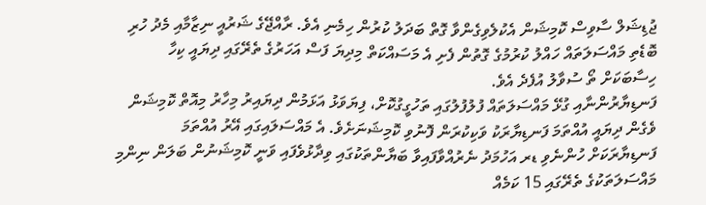ޖުޑިޝަލް ސާވިސް ކޮމިޝަން އެކުލެވިގެންވާ ގޮތް ބަދަލު ކުރުން ހިމެނި އެވެ. ރާއްޖޭގެ ޝަރުއީ ނިޒާމާއި މެދު ހުރި ބޮޑެތި މައްސަލަތައް ހައްލު ކުރުމުގެ ގޮތުން ފެށި އެ މަސައްކަތް މިދިޔަ ފަސް އަހަރުގެ ތެރޭގައި ދިޔައީ ކިހާ ހިސާބަކަށް ތޯ ސުވާލު އުފެދެ އެވެ.
ފަނޑިޔާރުންނާއި ގުޅޭ މައްސަލަތައް ފުލުފުލުގައި ތަހުގީގުކޮށް، ފިޔަވަޅު އަޅަމުން ދިޔައިރު މިހާރު މިއޮތް ކޮމިޝަން ވެގެން ދިޔައީ އުއްތަމަ ފަނޑިޔާރަކު ވަކިކުރަން ފޮނުވި ކޮމިޝަނަށެވެ. އެ މައްސަލައިގައި އޭރު އުއްތަމަ ފަނޑިޔާރަކަށް ހުންނެވި ޑރ އަހުމަދު ނެރުއްވާފައިވާ ބަޔާންތަކުގައި ވިދާޅުވެފައި ވަނީ ކޮމިޝަނުން ބަލަން ނިންމި މައްސަލަތަކުގެ ތެރޭގައި 15 ކަމެއް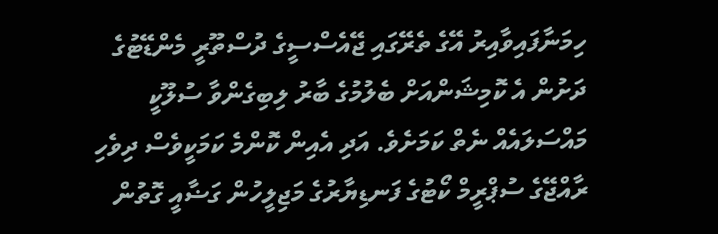ހިމަނާފައިވާއިރު އޭގެ ތެރޭގައި ޖޭއެސްސީގެ ދުސްތޫރީ މެންޑޭޓުގެ ދަށުން އެ ކޮމިޝަންއަށް ބެލުމުގެ ބާރު ލިބިގެންވާ ސުލޫކީ މައްސަލައެއް ނެތް ކަމަށެވެ. އަދި އެއިން ކޮންމެ ކަމަކީވެސް ދިވެހި ރާއްޖޭގެ ސުޕްރީމް ކޯޓުގެ ފަނޑިޔާރުގެ މަޖިލީހުން ގަޟާއީ ގޮތުން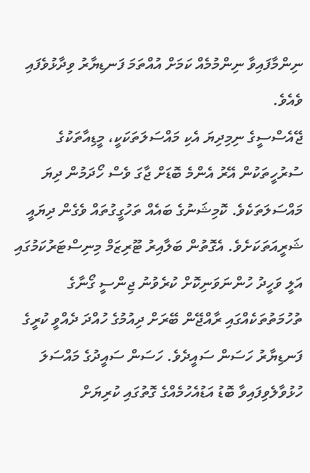ނިންމާފައިވާ ނިންމުމެއް ކަމަށް އުއްތަމަ ފަނޑިޔާރު ވިދާޅުވެފައި ވެއެވެ.
ޖޭއެސްސީގެ ނިމިދިޔަ އެކި މައްސަލަތަކަކީ، މީޑިއާތަކުގެ ސުރުހީތަކުން އޭރު އެންމެ ބޮޑަށް ޖާގަ ވެސް ހޯދަމުން ދިޔަ މައްސަލަތަކެވެ. ކޮމިޝަނުގެ ބައެއް ތަހުގީގުތައް ވެގެން ދިޔައީ ޝަރީއަތަކަށެވެ. އެގޮތުން ބަލާއިރު ޓޫރިޒަމް މިނިސްޓަރުކަމުގައި އަލީ ވަހީދު ހުންނަވަނިކޮށް ކުރެވުނު ޖިންސީ ގޯނާގެ ތުހުމަތުތަކެއްގައި ރާއްޖޭން ބޭރަށް ދިއުމުގެ ހުއްދަ ދެއްވީ ކުރީގެ ފަނޑިޔާރު ހަސަން ސައީދެވެ. ހަސަން ސައީދުގެ މައްސަލަ ހުޅުވާލެވިފައިވާ ބޮޑު އަޑުއެހުމެއްގެ ގޮތުގައި ކުރިޔަށް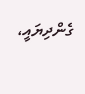ގެންދިޔައީ،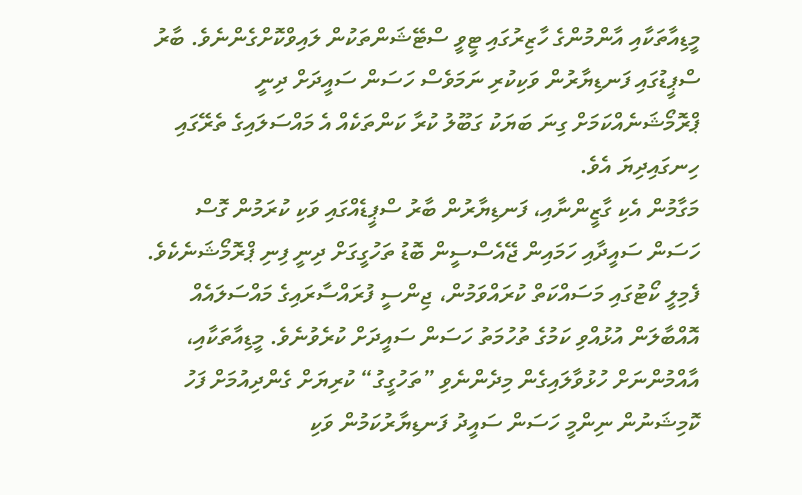މީޑިއާތަކާއި އާންމުންގެ ހާޒިރުގައި ޓީވީ ސްޓޭޝަންތަކުން ލައިވްކޮށްގެންނެވެ. ބާރު ސްޕީޑުގައި ފަނޑިޔާރުން ވަކިކުރި ނަމަވެސް ހަސަން ސައީދަށް ދިނީ ޕްރޮމޯޝަނެއްކަމަށް ގިނަ ބަޔަކު ގަބޫލު ކުރާ ކަންތަކެއް އެ މައްސަލައިގެ ތެރޭގައި ހިނގައިދިޔަ އެވެ.
މަގާމުން އެކި ގާޒީންނާއި، ފަނޑިޔާރުން ބާރު ސްޕީޑެއްގައި ވަކި ކުރަމުން ގޮސް ހަސަން ސައީދާއި ހަމައިން ޖޭއެސްސީން ބޮޑު ތަހުގީގަށް ދިނީ ފިނި ޕްރޮމޯޝަނެކެވެ. ފެމިލީ ކޯޓުގައި މަސައްކަތް ކުރައްވަމުން، ޖިންސީ ފުރައްސާރައިގެ މައްސަލައެއް އޮއްބާލަން އުޅުއްވި ކަމުގެ ތުހުމަތު ހަސަން ސައީދަށް ކުރެވުނެވެ. މީޑިއާތަކާއި، އާއްމުންނަށް ހުޅުވާލައިގެން މިދެންނެވި ”ތަހުގީގު“ ކުރިޔަށް ގެންދިއުމަށް ފަހު ކޮމިޝަނުން ނިންމީ ހަސަން ސައީދު ފަނޑިޔާރުކަމުން ވަކި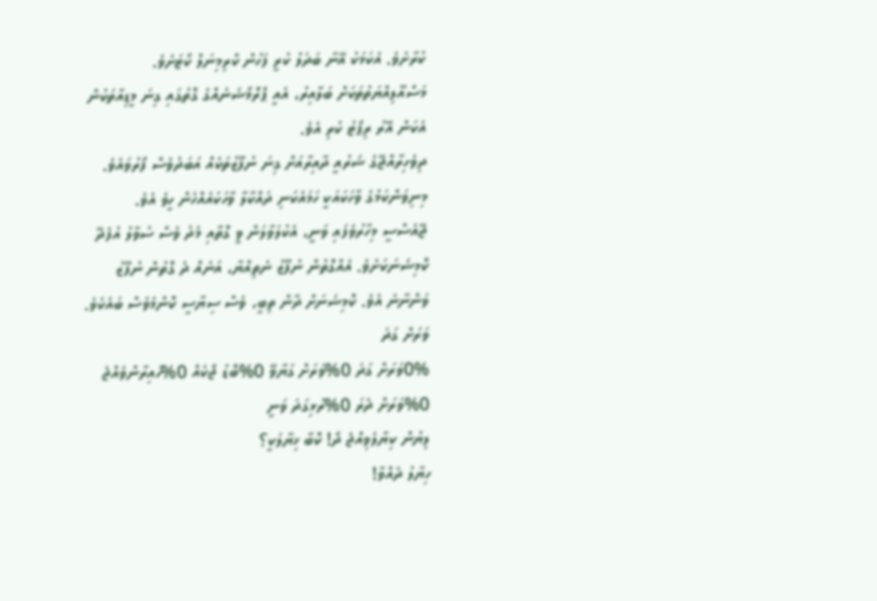ކުރާށެވެ. އެކަމަކު އޭނާ ބަދަލު ކުރީ ފަހުން ކްރިމިނަލް ކޯޓަށެވެ. މަސްއޫލިއްޔަތުތަކަށް ބަލާއިރު، އެއީ ޕްރޮމޯޝަނެއްގެ ގޮތުގައި ގިނަ މީޑިއާތަކުން އެކަން އޭރު ރިޕޯޓު ކުރި އެވެ.
ދިވެހިރާއްޖޭގެ ޝަރުއީ ދާއިރާއަށް ގިނަ ނުފޫޒުތަކެއް އަބަދުވެސް ފޯރުވައެވެ. މިނިވަންކަމުގެ ވާހަކައަކީ ހަމައެކަނި ދައްކާލާ ވާހަކައެއްހެން ހީވެ އެވެ.
ޖޭއެސްސީ މިހާރުވެފައި ވަނީ، އެކުލަވާލަން ވީ ގޮތާއި މެދު ވެސް ސުވާލު އުފެދޭ ކޮމިޝަނަކަށެވެ. އެއްގޮތުން ނުފޫޒު ނެތިއްޔާ، އަނެއް ދެ ގޮތުން ނުފޫޒު ވަންނާނެ އެވެ. ކޮމިޝަނަށް ދާން ތިބީ، ވެސް ސިޔާސީ ކޮންމެވެސް ބައެކެވެ.
ވަރަށް ގަދަ
0%ވަރަށް ގަދަ 0%ވަރަށް ގަޔާވޭ 0%ބޮޑު ޖޯކެއް 0%ހައިރާންވެއްޖެ 0%ވަރަށް ދެރަ 0%ރުޅިގަދަ ވަނީ
ލިޔުން ކިޔާލެވިއްޖެ ދޯ! ކޮބާ ޚިޔާލަކީ؟
ހިޔާލު ދެއްވާ!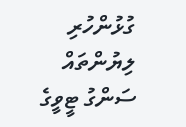ގުޅުންހުރި ލިޔުންތައް
ސަންގު ޓީވީގެ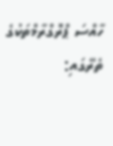ހާއްސަ ޕްރޮގްރާމްތަކުގެ ތެރޭގައި: